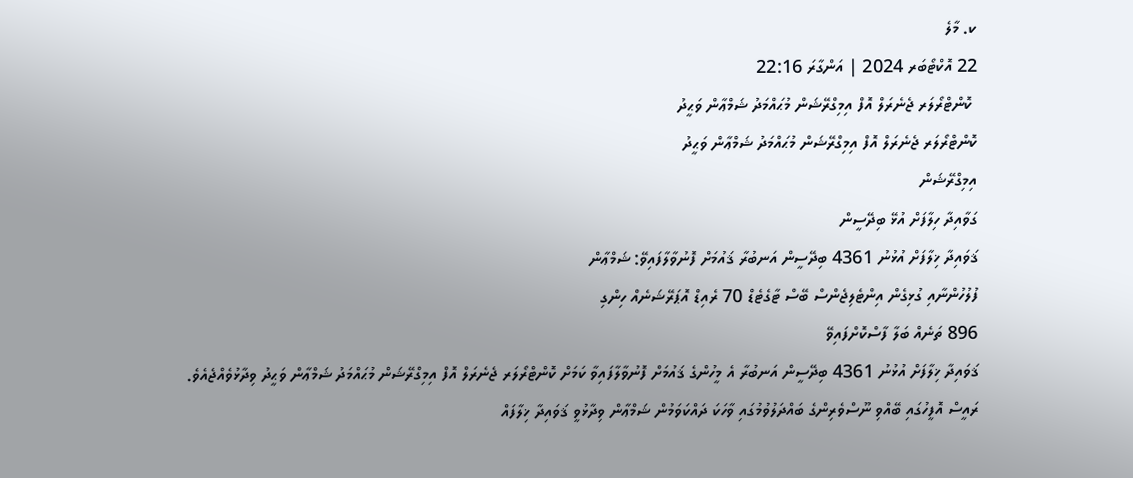ކ. މާލެ
22 އޮކްޓޯބަރ 2024 | އަންގާރަ 22:16
 ކޮންޓްރޯލަރ ޖެނެރަލް އޮފް އިމިގްރޭޝަން މުޙައްމަދު ޝަމްޢާން ވަޙީދު
ކޮންޓްރޯލަރ ޖެނެރަލް އޮފް އިމިގްރޭޝަން މުޙައްމަދު ޝަމްޢާން ވަޙީދު
އިމިގްރޭޝަން
ގަވާއިދާ ހިލާފަށް އުޅޭ ބިދޭސީން
ޤަވައިދާ ޚިލާފަށް އުޅުނު 4361 ބިދޭސީން އަނބުރާ ޤައުމަށް ފޮނުވާލާފައިވޭ: ޝަމްޢާން
ފުލުހުންނާއި ގުޅިގެން އިންޓެލިޖެންސް ބޭސް ޓާގެޓެޑް 70 ރެއިޑް އޮޕަރޭޝަނެއް ހިންގި
896 ތަނެއް ބަލާ ފާސްކޮށްފައިވޭ
ޤަވައިދާ ޚިލާފަށް އުޅުނު 4361 ބިދޭސީން އަނބުރާ އެ މީހުންގެ ޤައުމަށް ފޮނުވާލާފައިވާ ކަމަށް ކޮންޓްރޯލަރ ޖެނެރަލް އޮފް އިމިގްރޭޝަން މުޙައްމަދު ޝަމްޢާން ވަޙީދު ވިދާޅުވެއްޖެއެވެ.
ރައީސް އޮފީހުގައި ބޭއްވި ނޫސްވެރިންގެ ބައްދަލުވުމުގައި ވާހަކަ ދައްކަވަމުން ޝަމްޢާން ވިދާޅުވީ ޤަވައިދާ ޚިލާފައް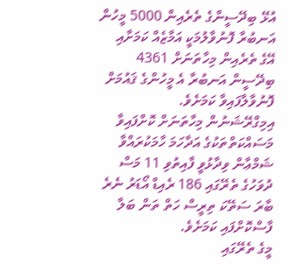އުޅޭ ބިދޭސީންގެ ތެރެއިން 5000 މީހުން އަނބުރާ ފޮނުވާލުމަކީ އަމާޒެއް ކަމަށާއި އޭގެ ތެރެއިން މިހާތަނަށް 4361 ބިދޭސީން އަނބުރާ އެ މީހުންގެ ޤައުމަށް ފޮނުވާލާފައިވާ ކަމަށެވެ.
އިމިގްރޭޝަނުން މިހާތަނަށް ކޮށްފައިވާ މަސައްކަތްތަކުގެ އަދާހަމަ ހާމަކުރައްވާ ޝަމްޢާން ވިދާޅުވީ ފާއިތުވި 11 މަސް ދުވަހުގެ ތެރޭގައި 186 ރެއިޑް އޯޑަރު ނެރެ ބާރަ ސަތޭކަ ތިރީސް ހަތް ތަން ބަލާ ފާސްކޮށްފައި ކަމަށެވެ.
މީގެ ތެރޭގައި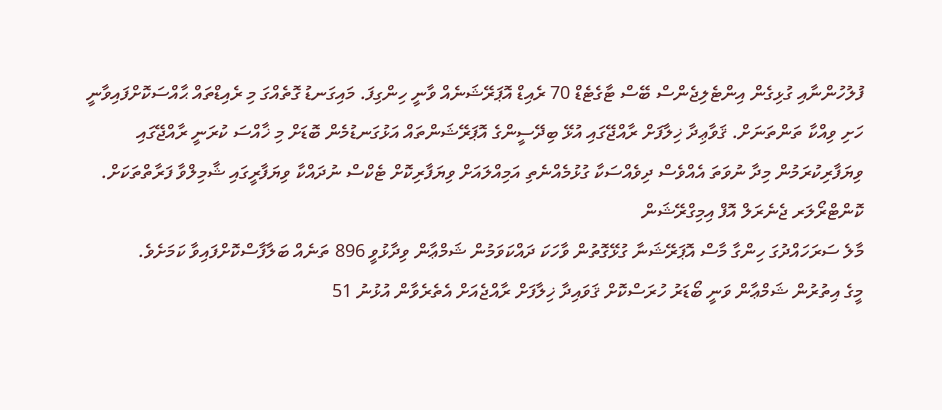ފުލުހުންނާއި ގުޅިގެން އިންޓެލިޖެންސް ބޭސް ޓާގެޓެޑް 70 ރެއިޑް އޮޕަރޭޝަނެއް ވާނީ ހިންގިފަ. މައިގަނޑު ގޮތެއްގަ މި ރެއިޑްތައް ޙާއްސަކޮށްފައިވާނީ ހަށި ވިއްކާ ތަންތަނަށް. ޤަވާޢިދާ ޚިލާފަށް ރާއްޖޭގައި އުޅޭ ބިދޭސީންގެ އޮޕަރޭޝަންތައް އަޅުގަނޑުމެން ބޮޑަށް މި ޚާއްސަ ކުރަނީ ރާއްޖޭގައި ވިޔަފާރިކުރަމުން މިދާ ނުވަތަ އެއްވެސް ދިވެއްސަކާ ގުޅުމެއްނެތި އަމިއްލައަށް ވިޔަފާރިކޮށް ޓެކްސް ނުދައްކާ ވިޔަފާރީގައި ޝާމިލްވާ ފަރާތްތަކަށް.
ކޮންޓްރޯލަރ ޖެނެރަލް އޮފް އިމިގްރޭޝަން
މާލެ ސަރަހައްދުގަ ހިންގާ މާސް އޮޕަރޭޝަނާ ގުޅޭގޮތުން ވާހަކަ ދައްކަވަމުން ޝަމްޢާން ވިދާޅުވީ 896 ތަނެއް ބަލާފާސްކޮށްފައިވާ ކަމަށެވެ.
މީގެ އިތުރުން ޝަމްޢާން ވަނީ ބޯޑަރު ހުރަސްކޮށް ޤަވައިދާ ޚިލާފަށް ރާއްޖެއަށް އެތެރެވާން އުޅުނު 51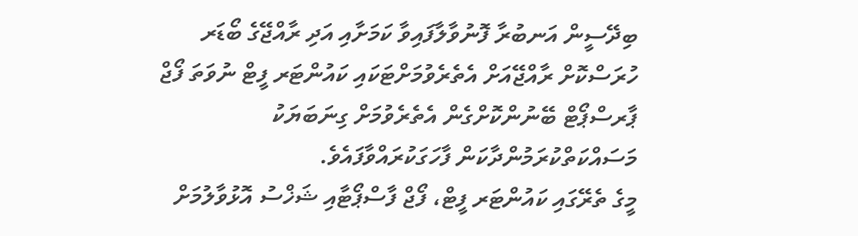ބިދޭސީން އަނބުރާ ފޮނުވާލާފައިވާ ކަމަށާއި އަދި ރާއްޖޭގެ ބޯޑަރ ހުރަސްކޮށް ރާއްޖޭއަށް އެތެރެވުމަށްޓަކައި ކައުންޓަރ ފީޓް ނުވަތަ ފޯޖް ޕާރސްޕޯޓް ބޭނުންކޮށްގެން އެތެރެވުމަށް ގިނަބަޔަކު މަސައްކަތްކުރަމުންދާކަން ފާހަގަކުރައްވާފައެވެ.
މީގެ ތެރޭގައި ކައުންޓަރ ފީޓް، ފޯޖް ފާސްޕޯޓާއި ޝަޚްސު އޮޅުވާލުމަށް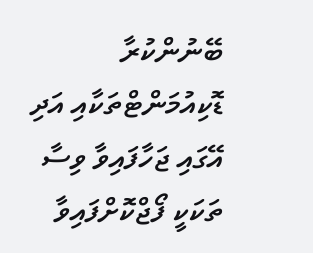ބޭނުންކުރާ ޑޮކިއުމަންޓްތަކާއި އަދި އޭގައި ޖަހާފައިވާ ވިސާ ތަކަކީ ފޯޖްކޮށްފައިވާ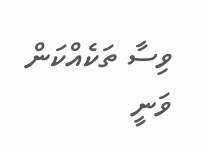ވިސާ ތަކެއްކަން ވަނީ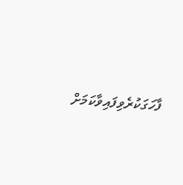ފާހަގަކުރެވިފައިވާކަމަށް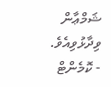ޝަމްޢާން ވިދާޅުވިއެވެ.
- ކޮމެންޓް